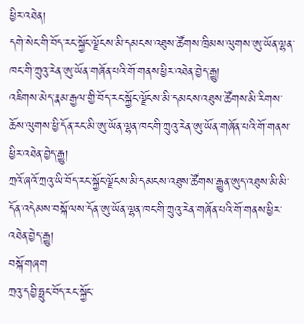ཕྱིར་འཐེན།
དགེ་སེང་གི་བོད་རང་སྐྱོང་ལྗོངས་མི་དམངས་འཐུས་ཚོགས་ཁྲིམས་ལུགས་ཨུ་ཡོན་ལྷན་ཁང་གི་ཀྲུའུ་རེན་ཨུ་ཡོན་གཞོན་པའི་གོ་གནས་ཕྱིར་འཐེན་བྱེད་རྒྱུ།
འཇིགས་མེད་རྣམ་རྒྱལ་གྱི་བོད་རང་སྐྱོང་ལྗོངས་མི་དམངས་འཐུས་ཚོགས་མི་རིགས་ཆོས་ལུགས་ཕྱི་དོན་རང་མི་ཨུ་ཡོན་ལྷན་ཁང་གི་ཀྲུའུ་རེན་ཨུ་ཡོན་གཞོན་པའི་གོ་གནས་ཕྱིར་འཐེན་བྱེད་རྒྱུ།
ཀྲའོ་ཞའོ་ཀྲའུ་ཡི་བོད་རང་སྐྱོང་ལྗོངས་མི་དམངས་འཐུས་ཚོགས་རྒྱུན་ཨུད་འཐུས་མི་མི་དོན་འདེམས་བསྐོ་ལས་དོན་ཨུ་ཡོན་ལྷན་ཁང་གི་ཀྲུའུ་རེན་གཞོན་པའི་གོ་གནས་ཕྱིར་འཐེན་བྱེད་རྒྱུ།
བསྐོ་གཞག
ཀྲའུ་དབྱི་ཧྥུང་བོད་རང་སྐྱོང་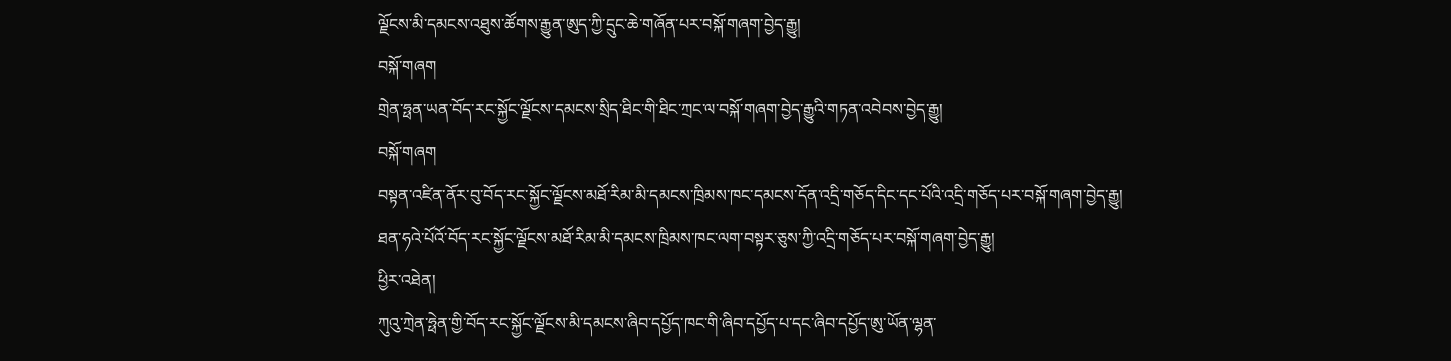ལྗོངས་མི་དམངས་འཐུས་ཚོགས་རྒྱུན་ཨུད་ཀྱི་དྲུང་ཆེ་གཞོན་པར་བསྐོ་གཞག་བྱེད་རྒྱུ།
བསྐོ་གཞག
གྲེན་ཧྥན་ཡན་བོད་རང་སྐྱོང་ལྗོངས་དམངས་སྲིད་ཐིང་གི་ཐིང་ཀྲང་ལ་བསྐོ་གཞག་བྱེད་རྒྱུའི་གཏན་འབེབས་བྱེད་རྒྱུ།
བསྐོ་གཞག
བསྟན་འཛིན་ནོར་བུ་བོད་རང་སྐྱོང་ལྗོངས་མཐོ་རིམ་མི་དམངས་ཁྲིམས་ཁང་དམངས་དོན་འདྲི་གཅོད་དིང་དང་པོའི་འདྲི་གཅོད་པར་བསྐོ་གཞག་བྱེད་རྒྱུ།
ཐན་ཧའེ་པོའོ་བོད་རང་སྐྱོང་ལྗོངས་མཐོ་རིམ་མི་དམངས་ཁྲིམས་ཁང་ལག་བསྟར་ཅུས་ཀྱི་འདྲི་གཅོད་པར་བསྐོ་གཞག་བྱེད་རྒྱུ།
ཕྱིར་འཐེན།
ཀུའུ་ཀྲེན་ཧྥེན་གྱི་བོད་རང་སྐྱོང་ལྗོངས་མི་དམངས་ཞིབ་དཔྱོད་ཁང་གི་ཞིབ་དཔྱོད་པ་དང་ཞིབ་དཔྱོད་ཨུ་ཡོན་ལྷན་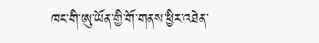ཁང་གི་ཨུ་ཡོན་གྱི་གོ་གནས་ཕྱིར་འཐེན་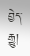བྱེད་རྒྱུ།